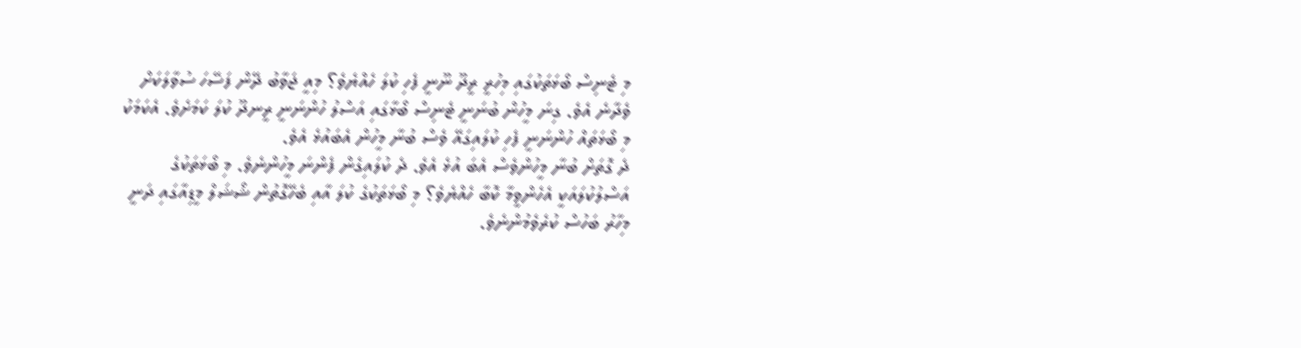މި ޓެނިސް ބޯޅަތަކުގައި މިހުރީ ރީދޫ ނޫނީ ފެހި ކުލަ ހެއްޔެވެ؟ މިއީ ޖަވާބު ދޭން ފަސޭހަ ސުވާލަކަށް ވެދާނެ އެވެ. ގިނަ މީހުން ބުނަނީ ޓެނިސް ބޯޅާގައި އަސްލު ހުންނަނީ ރީނދޫ ކުލަ ކަމަށެވެ. އެކަމަކު މި ބޯޅަތައް ހުންނަނީ ފެހި ކުލައިގައޭ ވެސް ބުނާ މީހުން އެބައުޅެ އެވެ.
ދެ ގޮތަށް ބުނާ މީހުންވެސް އެބަ އުޅެ އެވެ. ދެ ކުލައިގެން ފެންނަ މީހުންނެވެ. މި ބޯޅަތަކުގެ އަސްލުކުލައަކީ އެހެންވީމާ ކޮބާ ހެއްޔެވެ؟ މި ބޯޅަތަކުގެ ކުލަ އާއި ބެހޭގޮތުން ޝޯޝަލް މީޑިއާގައި ދަނީ މިހާރު ބަހުސް ކުރެވެމުންނެވެ.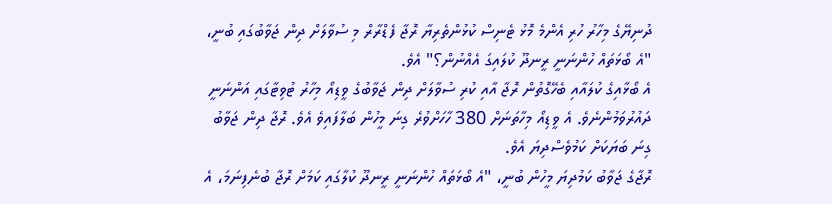ދުނިޔޭގެ މިހާރު ހުރި އެންމެ މޮޅު ޓެނިސް ކުޅުންތެރިޔާ ރޮޖާ ފެޑްރާރް މި ސުވާލަށް ދިން ޖަވާބުގައި ބުނީ، "އެ ބޯޅަތައް ހުންނަނީ ރީނދޫ ކުލައިގަ އެއްނުން؟" އެވެ.
އެ ބޯޅާއިގެ ކުލައާއި ބެހޭގޮތުން ރޮޖާ އާއި ކުރި ސުވާލަށް ދިން ޖަވާބުގެ ވީޑިއޯ މިހާރު ޓުވިޓާގައި އަންނަނީ ދައުރުވަމުންނެވެ. އެ ވީޑިއޯ މިހާތަނަށް 380 ހާހަށްވުރެ ގިނަ މީހުން ބަލާފައިވެ އެވެ. ރޮޖާ ދިން ޖަވާބު ގިނަ ބަޔަކަށް ކަމުވެސްދިޔަ އެވެ.
ރޮޖާގެ ޖަވާބު ކަމުދިޔަ މީހުން ބުނީ، "އެ ބޯޅަތައް ހުންނަނީ ރީނދޫ ކުލާގައި ކަމަށް ރޮޖާ ބުނެފިނަމަ، އެ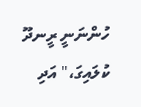ހުންނަނީ ރީނދޫ ކުލައިގަ،" އަދި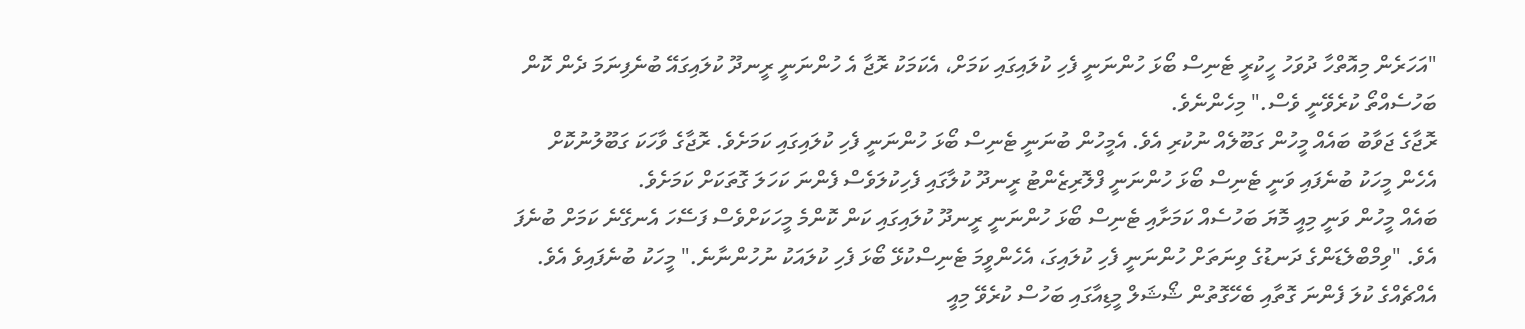"އަހަރެން މިއޮތްހާ ދުވަހު ހީކުރީ ޓެނިސް ބޯޅަ ހުންނަނީ ފެހި ކުލައިގައި ކަމަށް، އެކަމަކު ރޮޖާ އެ ހުންނަނީ ރީނދޫ ކުލައިގައޭ ބުނެފިނަމަ ދެން ކޮން ބަހުސެއްތޯ ކުރެވޭނީ ވެސް." މިހެންނެވެ.
ރޮޖާގެ ޖަވާބު ބައެއް މީހުން ގަބޫލެއް ނުކުރި އެވެ. އެމީހުން ބުނަނީ ޓެނިސް ބޯޅަ ހުންނަނީ ފެހި ކުލައިގައި ކަމަށެވެ. ރޮޖާގެ ވާހަކަ ގަބޫލުނުކޮށް އެހެން މީހަކު ބުނެފައި ވަނީ ޓެނިސް ބޯޅަ ހުންނަނީ ފްލޮރިޒެންޓު ރީނދޫ ކުލާގައި ފެހިކުލަވެސް ފެންނަ ކަހަލަ ގޮތަކަށް ކަމަށެވެ.
ބައެއް މީހުން ވަނީ މިއީ މޮޔަ ބަހުސެއް ކަމަށާއި ޓެނިސް ބޯޅަ ހުންނަނީ ރީނދޫ ކުލައިގައި ކަން ކޮންމެ މީހަކަށްވެސް ފަސޭހަ އެނގޭނެ ކަމަށް ބުނެފަ އެވެ. "ވިމްބްލެޑަންގެ ދަނޑުގެ ވިނަތަށް ހުންނަނީ ފެހި ކުލައިގަ، އެހެންވީމަ ޓެނިސްކުޅޭ ބޯޅަ ފެހި ކުލައަކު ނުހުންނާނެ." މީހަކު ބުނެފައިވެ އެވެ.
އެއްޗެއްގެ ކުލަ ފެންނަ ގޮތާއި ބެހޭގޮތުން ޝޯޝަލް މީޑިއާގައި ބަހުސް ކުރެވޭ މިއީ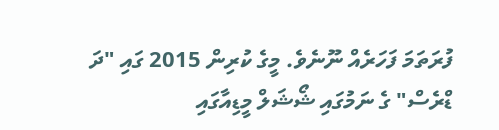ފުރަތަމަ ފަހަރެއް ނޫނެވެ. މީގެ ކުރިން 2015 ގައި "ދަ ޑްރެސް" ގެ ނަމުގައި ޝޯޝަލް މީޑިއާގައި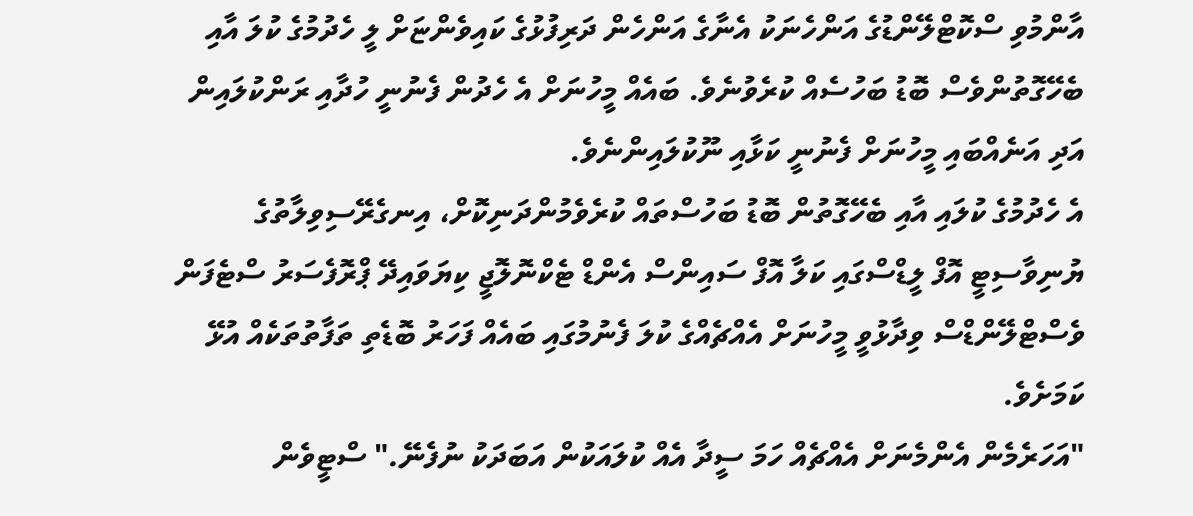އާންމުވި ސްކޮޓްލޭންޑުގެ އަންހެނަކު އެނާގެ އަންހެން ދަރިފުޅުގެ ކައިވެންޏަށް ލީ ހެދުމުގެ ކުލަ އާއި ބެހޭގޮތުންވެސް ބޮޑު ބަހުސެއް ކުރެވުނެވެ. ބައެއް މީހުނަށް އެ ހެދުން ފެނުނީ ހުދާއި ރަންކުލައިން އަދި އަނެއްބައި މީހުނަށް ފެނުނީ ކަޅާއި ނޫކުލައިންނެވެ.
އެ ހެދުމުގެ ކުލައި އާއި ބެހޭގޮތުން ބޮޑު ބަހުސްތައް ކުރެވެމުންދަނިކޮށް، އިނގެރޭސިވިލާތުގެ ޔުނިވާސިޓީ އޮފް ލީޑްސްގައި ކަލާ އޮފް ސައިންސް އެންޑް ޓެކްނޮލޮޖީ ކިޔަވައިދޭ ޕްރޮފެސަރު ސްޓެފަން ވެސްޓްލޭންޑްސް ވިދާޅުވީ މީހުނަށް އެއްޗެއްގެ ކުލަ ފެނުމުގައި ބައެއް ފަހަރު ބޮޑެތި ތަފާތުތަކެއް އުޅޭ ކަމަށެވެ.
"އަހަރެމެން އެންމެނަށް އެއްޗެއް ހަމަ ސީދާ އެއް ކުލައަކުން އަބަދަކު ނުފެނޭ." ސްޓީވެން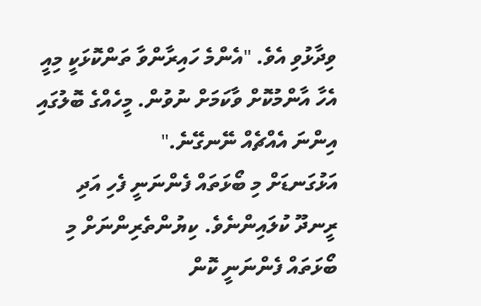ވިދާޅުވި އެވެ. "އެންމެ ހައިރާންވާ ތަންކޮޅަކީ މިއީ އެހާ އާންމުކޮށް ވާކަމަށް ނުވުން. މީހެއްގެ ބޮލުގައި އިންނަ އެއްޗެއް ނޭނގޭނެ."
އަޅުގަނޑަށް މި ބޯޅަތައް ފެންނަނީ ފެހި އަދި ރީނދޫ ކުލައިންނެވެ. ކިޔުންތެރިންނަށް މި ބޯޅަތައް ފެންނަނީ ކޮން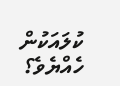ކުލައަކުން ހެއްޔެވެ؟